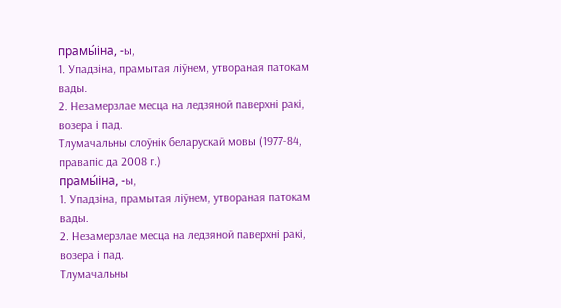прамы́іна, ‑ы,
1. Упадзіна, прамытая ліўнем, утвораная патокам вады.
2. Незамерзлае месца на ледзяной паверхні ракі, возера і пад.
Тлумачальны слоўнік беларускай мовы (1977-84, правапіс да 2008 г.)
прамы́іна, ‑ы,
1. Упадзіна, прамытая ліўнем, утвораная патокам вады.
2. Незамерзлае месца на ледзяной паверхні ракі, возера і пад.
Тлумачальны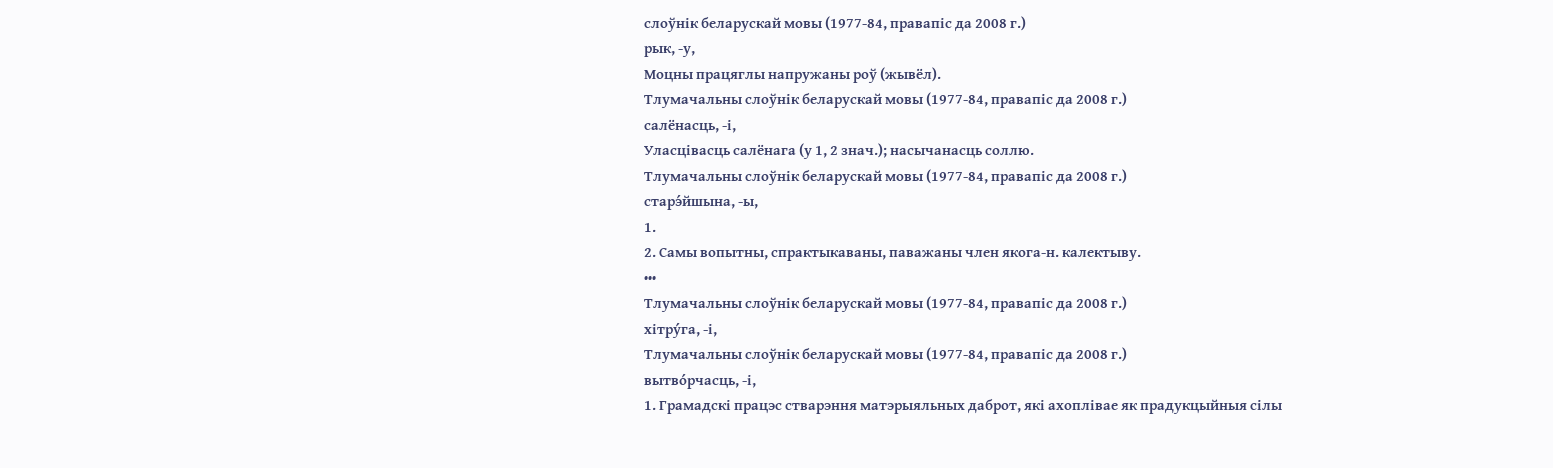слоўнік беларускай мовы (1977-84, правапіс да 2008 г.)
рык, ‑у,
Моцны працяглы напружаны роў (жывёл).
Тлумачальны слоўнік беларускай мовы (1977-84, правапіс да 2008 г.)
салёнасць, ‑і,
Уласцівасць салёнага (у 1, 2 знач.); насычанасць соллю.
Тлумачальны слоўнік беларускай мовы (1977-84, правапіс да 2008 г.)
старэ́йшына, ‑ы,
1.
2. Самы вопытны, спрактыкаваны, паважаны член якога‑н. калектыву.
•••
Тлумачальны слоўнік беларускай мовы (1977-84, правапіс да 2008 г.)
хітру́га, ‑і,
Тлумачальны слоўнік беларускай мовы (1977-84, правапіс да 2008 г.)
вытво́рчасць, -і,
1. Грамадскі працэс стварэння матэрыяльных даброт, які ахоплівае як прадукцыйныя сілы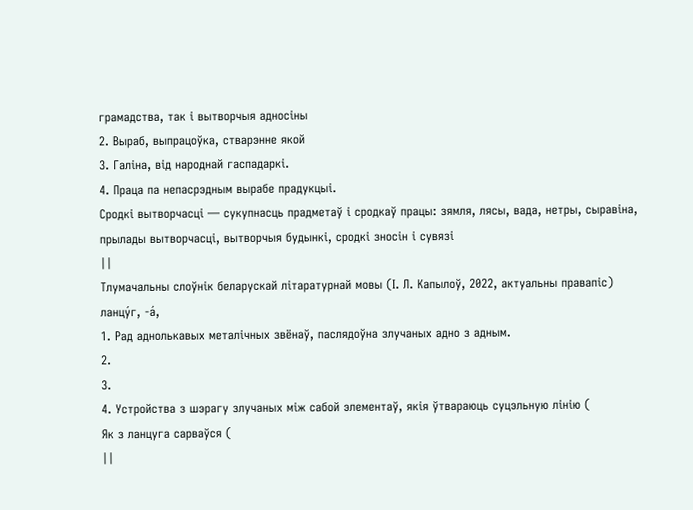грамадства, так і вытворчыя адносіны
2. Выраб, выпрацоўка, стварэнне якой
3. Галіна, від народнай гаспадаркі.
4. Праца па непасрэдным вырабе прадукцыі.
Сродкі вытворчасці — сукупнасць прадметаў і сродкаў працы: зямля, лясы, вада, нетры, сыравіна, прылады вытворчасці, вытворчыя будынкі, сродкі зносін і сувязі
||
Тлумачальны слоўнік беларускай літаратурнай мовы (І. Л. Капылоў, 2022, актуальны правапіс)
ланцу́г, -а́,
1. Рад аднолькавых металічных звёнаў, паслядоўна злучаных адно з адным.
2.
3.
4. Устройства з шэрагу злучаных між сабой элементаў, якія ўтвараюць суцэльную лінію (
Як з ланцуга сарваўся (
||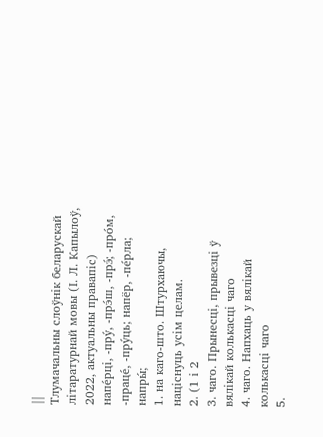||
Тлумачальны слоўнік беларускай літаратурнай мовы (І. Л. Капылоў, 2022, актуальны правапіс)
напе́рці, -пру́, -прэ́ш, -прэ́; -про́м, -праце́, -пру́ць; напёр, -пе́рла; напры́;
1. на каго-што. Штурхаючы, націснуць усім целам.
2. (1 і 2
3. чаго. Прынесці, прывезці ў вялікай колькасці чаго
4. чаго. Напхаць у вялікай колькасці чаго
5.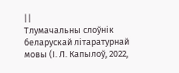||
Тлумачальны слоўнік беларускай літаратурнай мовы (І. Л. Капылоў, 2022,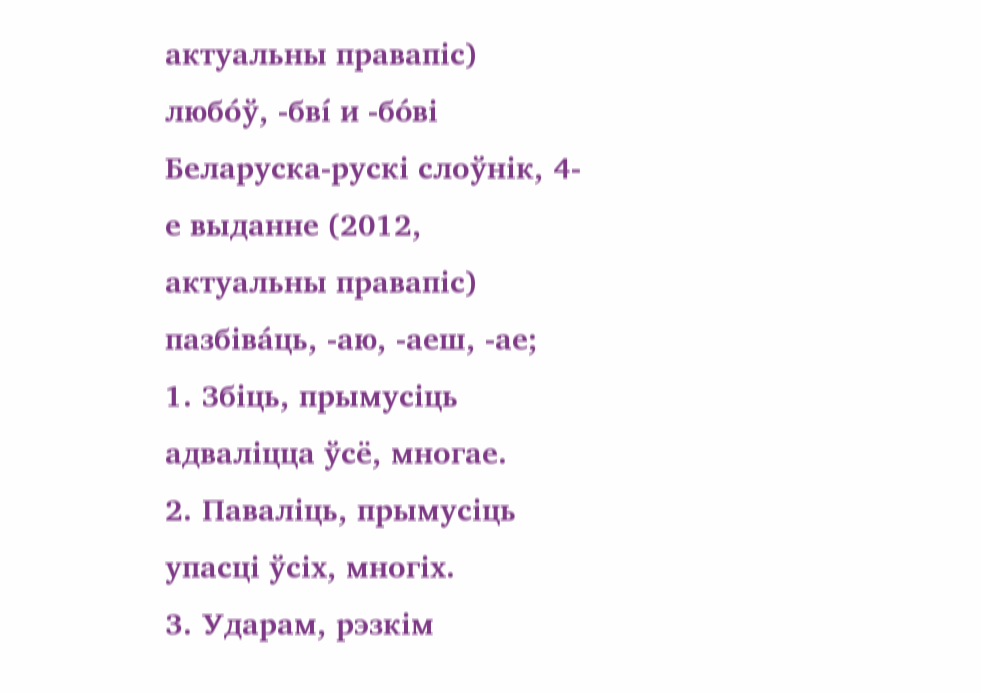актуальны правапіс)
любо́ў, -бві́ и -бо́ві
Беларуска-рускі слоўнік, 4-е выданне (2012, актуальны правапіс)
пазбіва́ць, ‑аю, ‑аеш, ‑ае;
1. Збіць, прымусіць адваліцца ўсё, многае.
2. Паваліць, прымусіць упасці ўсіх, многіх.
3. Ударам, рэзкім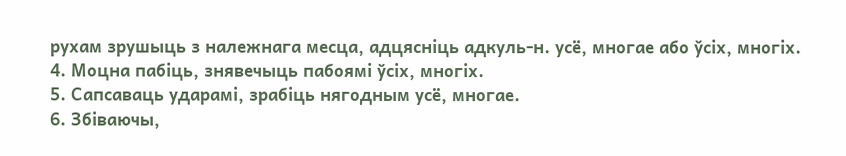рухам зрушыць з належнага месца, адцясніць адкуль‑н. усё, многае або ўсіх, многіх.
4. Моцна пабіць, знявечыць пабоямі ўсіх, многіх.
5. Сапсаваць ударамі, зрабіць нягодным усё, многае.
6. Збіваючы,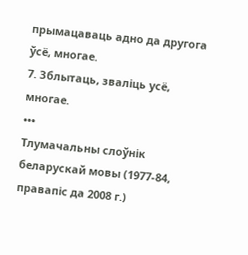прымацаваць адно да другога ўсё, многае.
7. Зблытаць, зваліць усё, многае.
•••
Тлумачальны слоўнік беларускай мовы (1977-84, правапіс да 2008 г.)